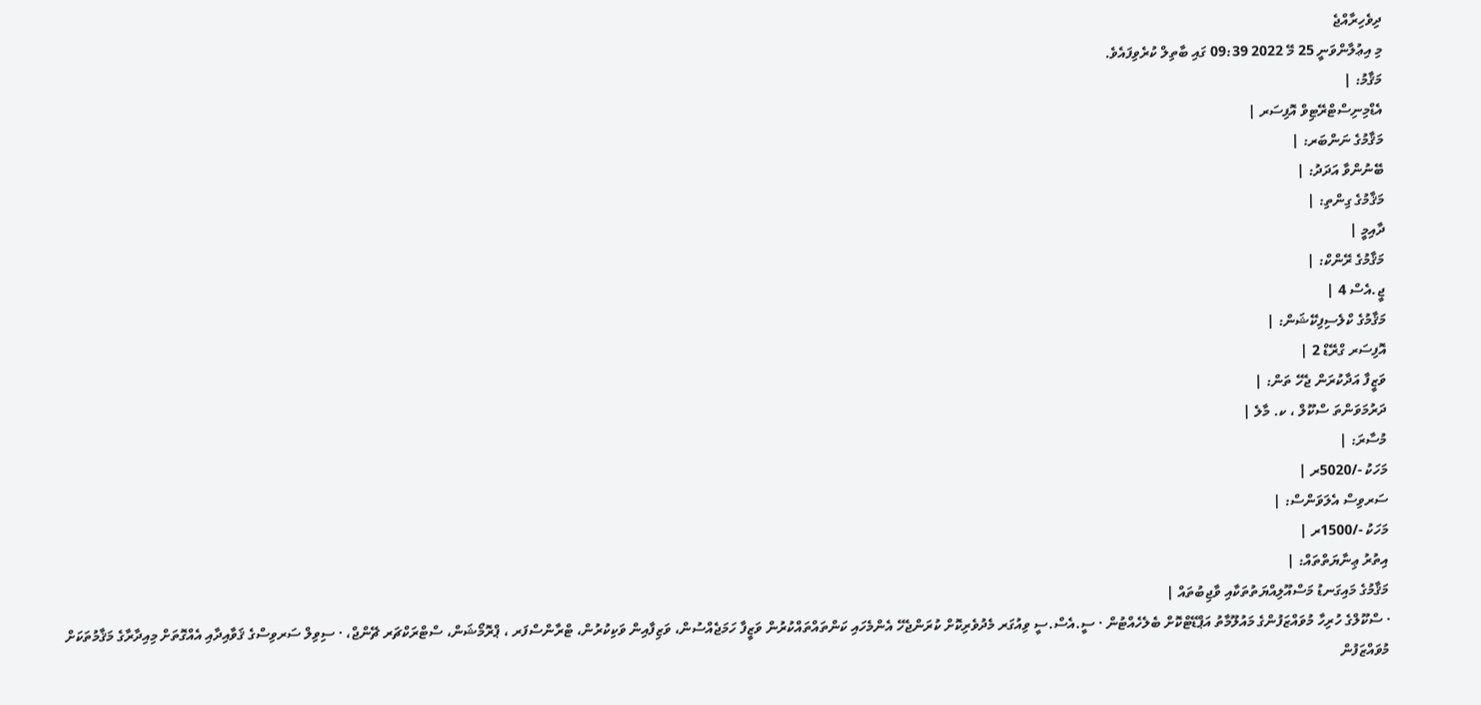ދިވެހިރާއްޖެ
މި އިޢުލާންވަނީ 25 މޭ 2022 09:39 ގައި ބާތިލް ކުރެވިފައެވެ.
މަޤާމު: |
އެޑްމިނިސްޓްރޭޓިވް އޮފިސަރ |
މަޤާމުގެ ނަންބަރ: |
ބޭނުންވާ އަދަދު: |
މަޤާމުގެ ގިންތި: |
ދާއިމީ |
މަޤާމުގެ ރޭންކް: |
ޖީ.އެސް 4 |
މަޤާމުގެ ކްލެސިފިކޭޝަން: |
އޮފިސަރ ގްރޭޑް 2 |
ވަޒީފާ އަދާކުރަން ޖެހޭ ތަން: |
ދަރުމަވަންތަ ސްކޫލް ، ކ. މާލެ |
މުސާރަ: |
މަހަކު -/5020ރ |
ސަރވިސް އެލަވަންސް: |
މަހަކު -/1500ރ |
އިތުރު ޢިނާޔަތްތައް: |
މަޤާމުގެ މައިގަނޑު މަސްއޫލިއްޔަތުތަކާއި ވާޖިބުތައް |
· ސްކޫލްގެ ހުރިހާ މުވައްޒަފުންގެ މައުލޫމާތު އަޕްޑޭޓްކޮށް ބެލެހެއްޓުން · ސީ.އެސް.ސީ ވިއުގަރ މެދުވެރިކޮށް ކުރަންޖެހޭ އެންމެހައި ކަންތައްތައްކުރުން ވަޒީފާ ހަމަޖެއްސުން، ވަޒިފާއިން ވަކިކުރުން، ޓްރާންސްފަރ ، ޕްރޮމޯޝަން، ސްޓްރަކްޗަރ ޗޭންޖް، · ސިވިލް ސަރވިސްގެ ޤަވާއިދާއި އެއްގޮތަށް މިއިދާރާގެ މަޤާމުތަކަށް މުވައްޒަފުން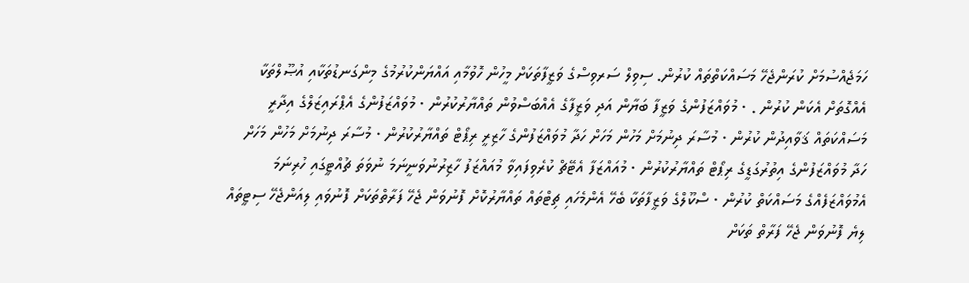ހަމަޖެއްސުމަށް ކުރަންޖެހޭ މަސައްކަތްތައް ކުރުން. ސިވިލް ސަރވިސްގެ ވަޒީފާތަކަށް މީހުން ހޮވުމާއި އައްޔަންކުރުމުގެ މިންގަނޑުތަކާއި އުޞޫލްތަކާ އެއްގޮތަށް އެކަން ކުރުން . · މުވައްޒަފުންގެ ވަޒީފާ ބަޔާން އަދި ވަޒީފާގެ އެއްބަސްވުން ތައްޔާރުކުރުން · މުވައްޒަފުންގެ އެޕްރައިޒަލްގެ އިދާރީ މަސައްކަތައް ޤަވާއިދުން ކުރުން · މުސާރަ ދިނުމަށް މަހުން މަހަށް ހަދާ މުވައްޒަފުންގެ ހާޒިރީ ރިޕޯޓް ތައްޔާރުކުރުން · މުސާރަ ދިނުމަށް މަހުން މަހަށް ހަދާ މުވައްޒަފުންގެ އިތުރުގަޑީގެ ރިޕޯޓް ތައްޔާރުކުރުން · މުއައްޒަފާ އެޓޭޗް ކުރެވިފައިވާ މުއައްޒަފު ހާޒިރުނުވަނީނަމަ ނުވަތަ ޗުއްޓީގައި ހުރިނަމަ އެމުވައްޒަފެއްގެ މަސައްކަތް ކުރުން · ސްކޫލްގެ ވަޒީފާތަކާ ބެހޭ އެންމެހައި ޗިޓްތައް ތައްޔާރުކޮށް ފޮނުވަން ޖެހޭ ފަރާތްތަކަށް ފޮނުވައި ލިއަންޖެހޭ ސިޓީތައް ލިޔެ ފޮނުވަން ޖެހޭ ފަރާތް ތަކަށް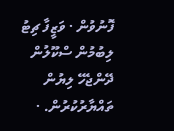ފޮނުވުން · ވަޒީފާ ޗިޓު ލިބުމުން ސްކޫލުން ދޭންޖެހޭ ލިޔުން ތައްޔާރުކުރުން. ·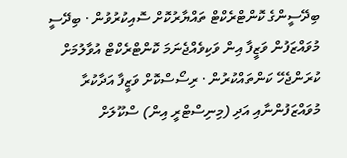ބިދޭސީންގެ ކޮންޓްރެކްޓް ތައްޔާރުކޮށް ސޮއިކުރުވުން · ބިދޭސީ މުވައްޒަފުން ވަޒީފާ އިން ވަކިވެއްޖެނަމަ ކޮންޓްރެކްޓް އުވާލުމަށް ކުރަންޖެހޭ ކަންތައްކުރުން · ރިސޯސްކޮށް ވަޒީފާ އަދާކުރާ މުވައްޒަފުންނާއި އަދި (މިނިސްޓްރީ އިން) ސްކޫލަށް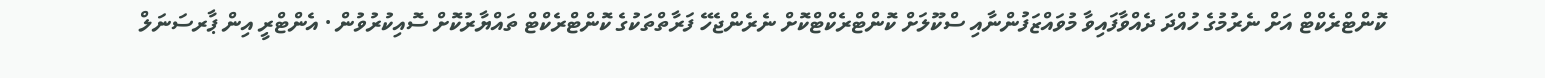ކޮންޓްރެކްޓް އަށް ނެރުމުގެ ހުއްދަ ދެއްވާފައިވާ މުވައްޒަފުންނާއި ސްކޫލަށް ކޮންޓްރެކްޓްކޮށް ނެރެންޖެހޭ ފަރާތްތަކުގެ ކޮންޓްރެކްޓް ތައްޔާރުކޮށް ސޮއިކުރުވުން · އެންޓްރީ އިން ޕާރސަނަލް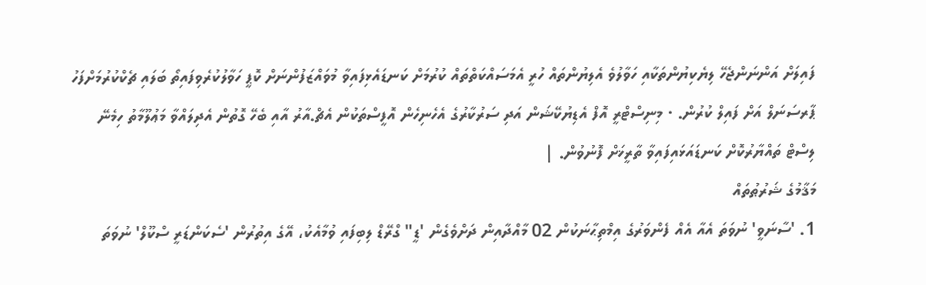ފައިލަށް އަންނަންޖެހޭ ލިޔެކިޔުންތަކާއި ހަވާލުވެ އެލިޔުންތައް ހުރީ އެމަސައްކަތްތައް ކުރުމަށް ކަނޑައެޅިފައިވާ މުވައްޒަފުންނަށް ކޮޕީ ހަވާލުކުރެވިފައިތޯ ބަލައި ޗެކްކުރުމަށްފަހު ޕާރސަނަލް އަށް ފައިލް ކުރުން. · މިނިސްޓްރީ އޮފް އެޑިޔުކޭޝަން އަދި ސަރުކާރުގެ އެހެނިހެން އޮފީސްތަކުން އެޗް.އާރު އާއި ބެހޭ ގޮތުން އެދިލައްވާ މަޢުލޫމާތު ހިމެނޭ ލިސްޓް ތައްޔާރުކޮށް ކަނޑައަޅައިފައިވާ ތާރީޚަށް ފޮނުވުން. |
މަޤާމުގެ ޝަރުޠުތައް
1. 'ސާނަވީ' ނުވަތަ އެއާ އެއް ފެންވަރުގެ އިމްތިޙާނަކުން 02 މާއްދާއިން ދަށްވެގެން 'ޑީ" ގްރޭޑް ލިބިފައި ވުމާއެކު، އޭގެ އިތުރުން 'ސެކަންޑަރީ ސްކޫލް' ނުވަތަ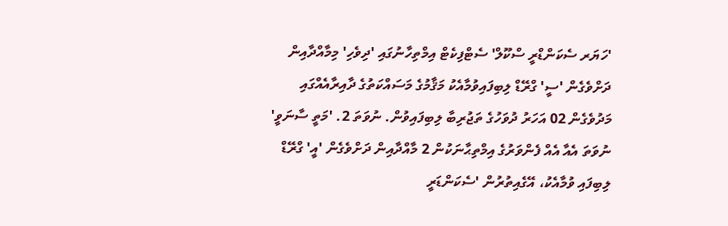'ހަޔަރ ސެކަންޑްރީ ސްކޫލް' ސެޓްފިކެޓް އިމްތިހާނުގައި 'ދިވެހި' މިމާއްދާއިން ދަށްވެގެން 'ސީ' ގްރޭޑް ލިބިފައިވުމާއެކު މަޤާމުގެ މަސައްކަތުގެ ދާއިރާއެއްގައި މަދުވެގެން 02 އަހަރު ދުވަހުގެ ތަޖުރިބާ ލިބިފައިވުން. ނުވަތަ 2. 'މަތީ ސާނަވީ' ނުވަތަ އެއާ އެއް ފެންވަރުގެ އިމްތިޙާނަކުން 2 މާއްދާއިން ދަށްވެގެން 'އީ' ގްރޭޑް ލިބިފައި ވުމާއެކު، އޭގެއިތުރުން 'ސެކަންޑަރީ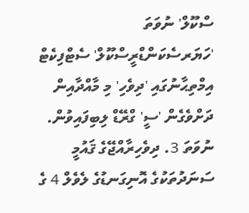ސްކޫލް' ނުވަތަ 'ހަޔަރސެކަންޑްރީސްކޫލް' ސެޓްފިކެޓް އިމްތިޙާނުގައި 'ދިވެހި' މި މާއްދާއިން ދަށްވެގެން 'ސީ' ގްރޭޑް ލިބިފައިވުން. ނުވަތަ 3. ދިވެހިރާއްޖޭގެ ޤައުމީ ސަނަދުތަކުގެ އޮނިގަނޑުގެ ލެވެލް 4 ގެ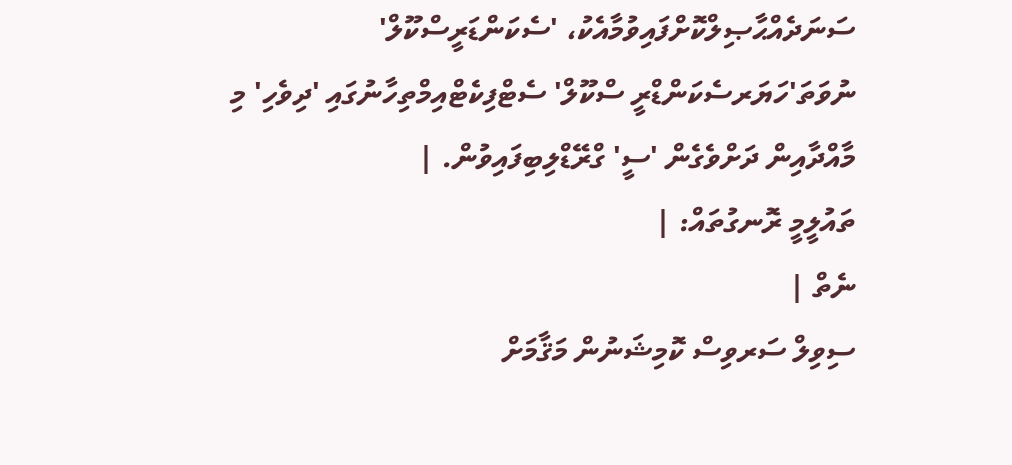ސަނަދެއްޙާޞިލްކޮށްފައިވުމާއެކު، 'ސެކަންޑަރީސްކޫލް' ނުވަތަ'ހަޔަރސެކަންޑްރީ ސްކޫލް' ސެޓްފިކެޓްއިމްތިހާނުގައި 'ދިވެހި' މި މާއްދާއިން ދަށްވެގެން 'ސީ' ގްރޭޑްލިބިފައިވުން. |
ތައުލީމީ ރޮނގުތައް: |
ނެތް |
ސިވިލް ސަރވިސް ކޮމިޝަނުން މަޤާމަށް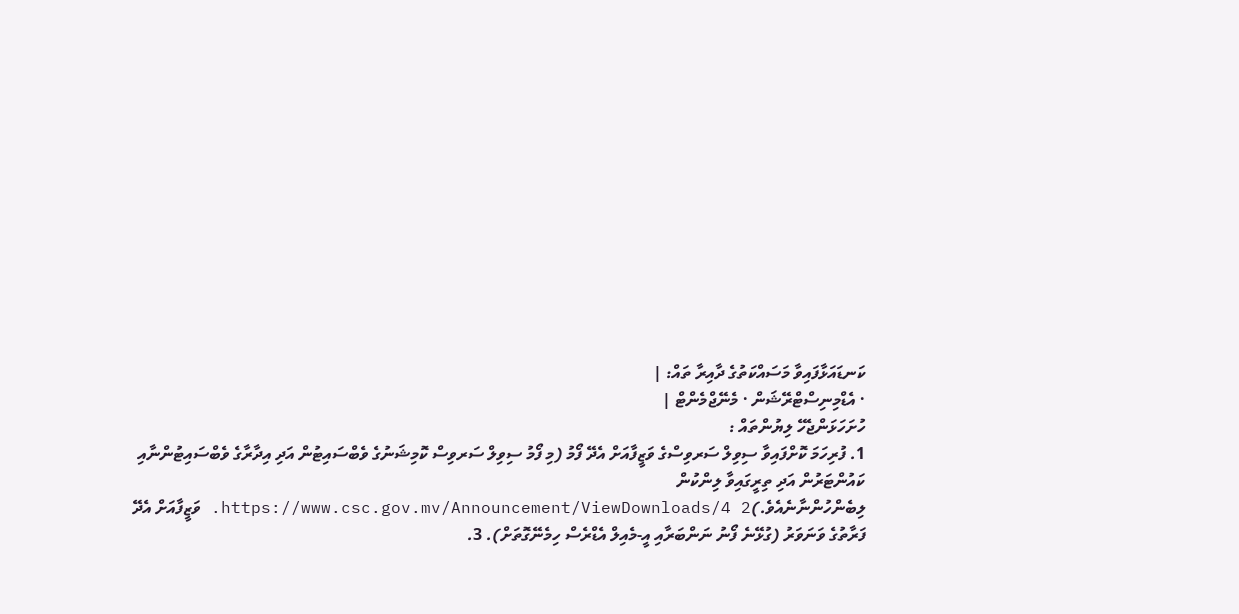ކަނޑައަޅާފައިވާ މަސައްކަތުގެ ދާއިރާ ތައް: |
· އެޑްމިނިސްޓްރޭޝަން · މެނޭޖްމެންޓް |
ހުށަހަޅަންޖެހޭ ލިޔުންތައް :
1. ފުރިހަމަ ކޮށްފައިވާ ސިވިލް ސަރވިސްގެ ވަޒީފާއަށް އެދޭ ފޯމު (މި ފޯމު ސިވިލް ސަރވިސް ކޮމިޝަނުގެ ވެބްސައިޓުން އަދި އިދާރާގެ ވެބްސައިޓުންނާއި ކައުންޓަރުން އަދި ތިރީގައިވާ ލިންކުން ލިބެންހުންނާނެއެވެ.)https://www.csc.gov.mv/Announcement/ViewDownloads/4 2. ވަޒީފާއަށް އެދޭ ފަރާތުގެ ވަނަވަރު (ގުޅޭނެ ފޯނު ނަންބަރާއި އީ-މެއިލް އެޑްރެސް ހިމެނޭގޮތަށް). 3.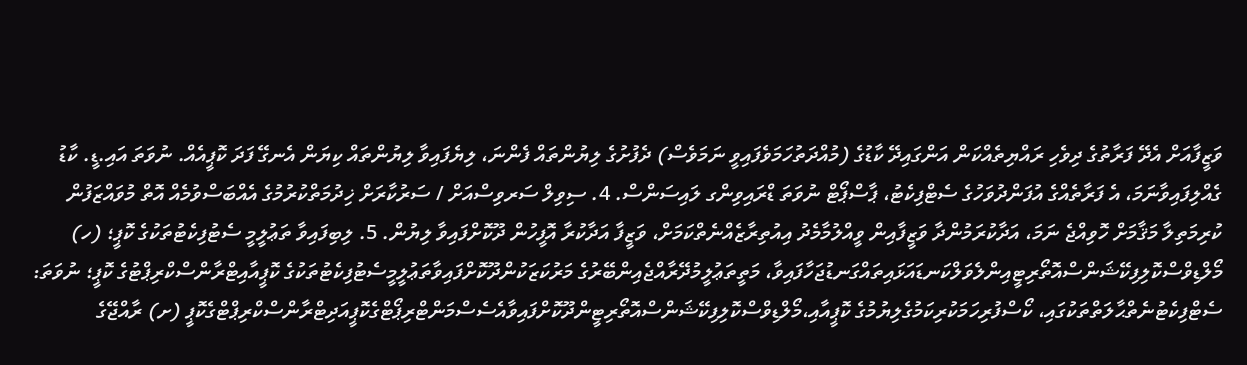ވަޒީފާއަށް އެދޭ ފަރާތުގެ ދިވެހި ރައްޔިތެއްކަން އަންގައިދޭ ކާޑުގެ (މުއްދަތުހަމަވެފައިވީ ނަމަވެސް) ދެފުށުގެ ލިޔުންތައް ފެންނަ، ލިޔެފައިވާ ލިޔުންތައް ކިޔަން އެނގޭ ފަދަ ކޮޕީއެއް. ނުވަތަ އައި.ޑީ. ކާޑު ގެއްލިފައިވާނަމަ، އެ ފަރާތެއްގެ އުފަންދުވަހުގެ ސެޓްފިކެޓު، ޕާސްޕޯޓް ނުވަތަ ޑްރައިވިންގ ލައިސަންސް. 4. ސިވިލް ސަރވިސްއަށް / ސަރުކާރަށް ޚިދުމަތްކުރުމުގެ އެއްބަސްވުމެއް އޮތް މުވައްޒަފުން ކުރިމަތިލާ މަޤާމަށް ހޮވިއްޖެ ނަމަ، އަދާކުރަމުންދާ ވަޒީފާއިން ވީއްލުމާމެދު އިއުތިރާޒެއްނެތްކަމަށް، ވަޒީފާ އަދާކުރާ އޮފީހުން ދޫކޮށްފައިވާ ލިޔުން. 5. ލިބިފައިވާ ތަޢުލީމީ ސެޓުފިކެޓުތަކުގެ ކޮޕީ؛ (ހ) މޯލްޑިވްސްކޮލިފިކޭޝަންސްއޮތޯރިޓީއިންލެވަލްކަނޑައަޅައިތައްގަނޑުޖަހާފައިވާ، މަތީތަޢުލީމުދޭރާއްޖެއިންބޭރުގެ މަރުކަޒަކުންދޫކޮށްފައިވާތަޢުލީމީސެޓުފިކެޓުތަކުގެ ކޮޕީއާއިޓްރާންސްކްރިޕްޓުގެ ކޮޕީ؛ ނުވަތަ: ސެޓްފިކެޓުނެތްޙާލަތްތަކުގައި، ކޯސްފުރިހަމަކުރިކަމުގެލިޔުމުގެ ކޮޕީއާއި،މޯލްޑިވްސްކޮލިފިކޭޝަންސްއޮތޯރިޓީންދޫކޮށްފައިވާއެސެސްމަންޓްރިޕޯޓްގެކޮޕީއަދިޓްރާންސްކްރިޕްޓްގެކޮޕީ (ށ) ރާއްޖޭގެ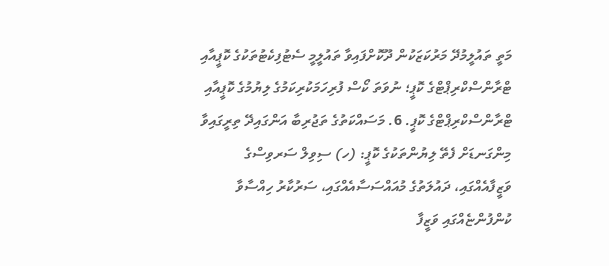މަތީ ތައުލީމުދޭ މަރުކަޒަކުން ދޫކޮށްފައިވާ ތައުލީމީ ސެޓުފިކެޓުތަކުގެ ކޮޕީއާއި ޓްރާންސްކްރިޕްޓްގެ ކޮޕީ؛ ނުވަތަ ކޯސް ފުރިހަމަކުރިކަމުގެ ލިޔުމުގެ ކޮޕީއާއި ޓްރާންސްކްރިޕްޓްގެ ކޮޕީ. 6. މަސައްކަތުގެ ތަޖުރިބާ އަންގައިދޭ ތިރީގައިވާ މިންގަނޑަށް ފެތޭ ލިޔުންތަކުގެ ކޮޕީ: (ހ) ސިވިލް ސަރވިސްގެ ވަޒީފާއެއްގައި، ދައުލަތުގެ މުއައްސަސާއެއްގައި، ސަރުކާރު ހިއްސާވާ ކުންފުންޏެއްގައި ވަޒީފާ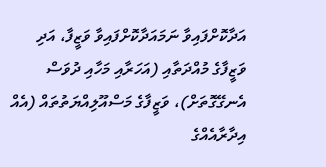އަދާކޮށްފައިވާ ނަމައަދާކޮށްފައިވާ ވަޒީފާ، އަދި ވަޒީފާގެ މުއްދަތާއި (އަހަރާއި މަހާއި ދުވަސް އެނގޭގޮތަށް)، ވަޒީފާގެ މަސްއޫލިއްޔަތުތައް (އެއް އިދާރާއެއްގެ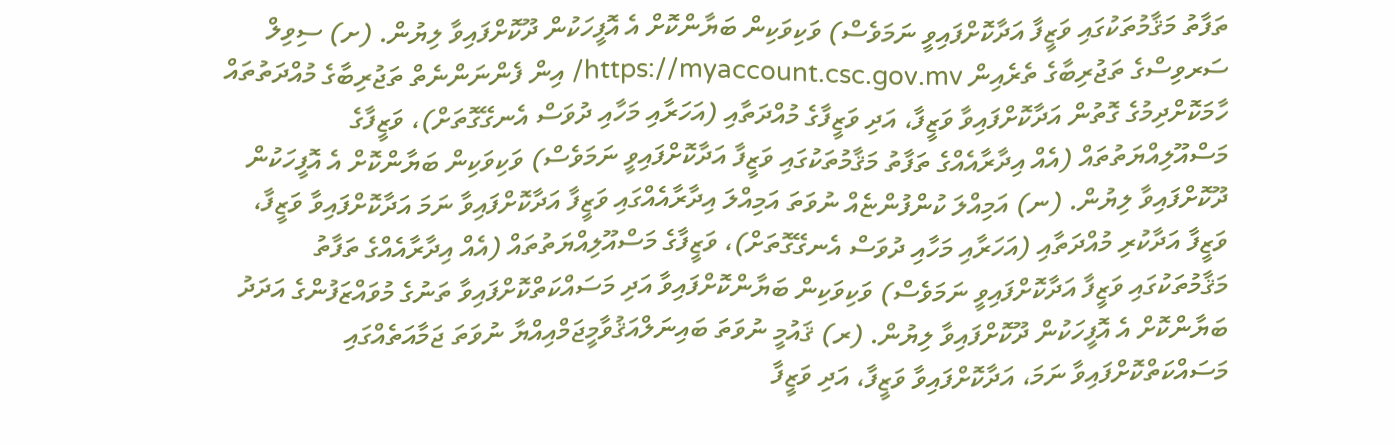ތަފާތު މަޤާމުތަކުގައި ވަޒީފާ އަދާކޮށްފައިވީ ނަމަވެސް) ވަކިވަކިން ބަޔާންކޮށް އެ އޮފީހަކުން ދޫކޮށްފައިވާ ލިޔުން. (ށ) ސިވިލް ސަރވިސްގެ ތަޖުރިބާގެ ތެރެއިން https://myaccount.csc.gov.mv/ އިން ފެންނަންނެތް ތަޖުރިބާގެ މުއްދަތުތައް ހާމަކޮށްދިމުގެ ގޮތުން އަދާކޮށްފައިވާ ވަޒީފާ، އަދި ވަޒީފާގެ މުއްދަތާއި (އަހަރާއި މަހާއި ދުވަސް އެނގޭގޮތަށް)، ވަޒީފާގެ މަސްއޫލިއްޔަތުތައް (އެއް އިދާރާއެއްގެ ތަފާތު މަޤާމުތަކުގައި ވަޒީފާ އަދާކޮށްފައިވީ ނަމަވެސް) ވަކިވަކިން ބަޔާންކޮށް އެ އޮފީހަކުން ދޫކޮށްފައިވާ ލިޔުން. (ނ) އަމިއްލަ ކުންފުންޏެއް ނުވަތަ އަމިއްލަ އިދާރާއެއްގައި ވަޒީފާ އަދާކޮށްފައިވާ ނަމަ އަދާކޮށްފައިވާ ވަޒީފާ، ވަޒީފާ އަދާކުރި މުއްދަތާއި (އަހަރާއި މަހާއި ދުވަސް އެނގޭގޮތަށް)، ވަޒީފާގެ މަސްއޫލިއްޔަތުތައް (އެއް އިދާރާއެއްގެ ތަފާތު މަޤާމުތަކުގައި ވަޒީފާ އަދާކޮށްފައިވީ ނަމަވެސް) ވަކިވަކިން ބަޔާންކޮށްފައިވާ އަދި މަސައްކަތްކޮށްފައިވާ ތަނުގެ މުވައްޒަފުންގެ އަދަދު ބަޔާންކޮށް އެ އޮފީހަކުން ދޫކޮށްފައިވާ ލިޔުން. (ރ) ޤައުމީ ނުވަތަ ބައިނަލްއަޤުވާމީޖަމްއިއްޔާ ނުވަތަ ޖަމާއަތެއްގައި މަސައްކަތްކޮށްފައިވާ ނަމަ، އަދާކޮށްފައިވާ ވަޒީފާ، އަދި ވަޒީފާ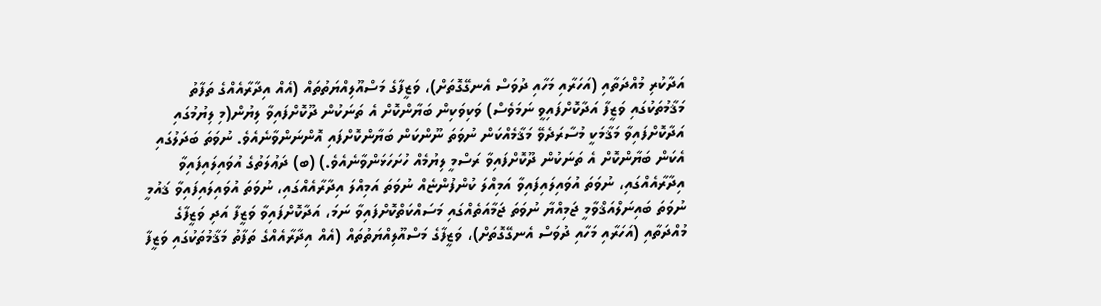އަދާކުރި މުއްދަތާއި (އަހަރާއި މަހާއި ދުވަސް އެނގޭގޮތަށް)، ވަޒީފާގެ މަސްއޫލިއްޔަތުތައް (އެއް އިދާރާއެއްގެ ތަފާތު މަޤާމުތަކުގައި ވަޒީފާ އަދާކޮށްފައިވީ ނަމަވެސް) ވަކިވަކިން ބަޔާންކޮށް އެ ތަނަކުން ދޫކޮށްފައިވާ ލިޔުން(މި ލިޔުމުގައި އަދާކޮށްފައިވާ މަޤާމަކީ މުސާރަދެވޭ މަޤާމެއްކަން ނުވަތަ ނޫންކަން ބަޔާންކޮށްފައި އޮންނަންވާނެއެވެ. ނުވަތަ ބަދަލުގައި އެކަން ބަޔާންކޮށް އެ ތަނަކުން ދޫކޮށްފައިވާ ރަސްމީ ލިޔުމެއް ހުށަހަޅަންވާނެއެވެ.) (ބ) ދަޢުލަތުގެ އުވައިލައިފައިވާ އިދާރާއެއްގައި، ނުވަތަ އުވައިލައިފައިވާ އަމިއްލަ ކުންފުންޏެއް ނުވަތަ އަމިއްލަ އިދާރާއެއްގައި، ނުވަތަ އުވައިލައިފައިވާ ޤައުމީ ނުވަތަ ބައިނަލްއަޤްވާމީ ޖަމިއްޔާ ނުވަތަ ޖަމާއަތެއްގައި މަސައްކަތްކޮށްފައިވާ ނަމަ، އަދާކޮށްފައިވާ ވަޒީފާ އަދި ވަޒީފާގެ މުއްދަތާއި (އަހަރާއި މަހާއި ދުވަސް އެނގޭގޮތަށް)، ވަޒީފާގެ މަސްއޫލިއްޔަތުތައް (އެއް އިދާރާއެއްގެ ތަފާތު މަޤާމުތަކުގައި ވަޒީފާ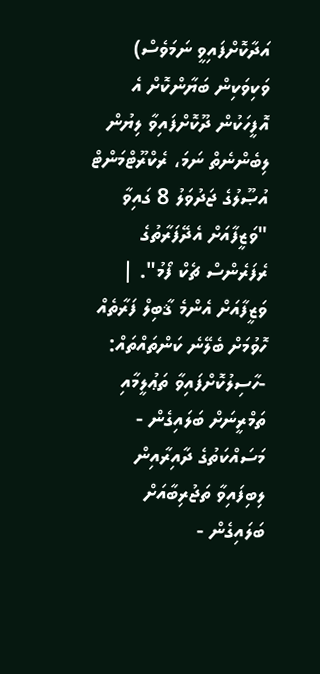އަދާކޮށްފައިވީ ނަމަވެސް) ވަކިވަކިން ބަޔާންކޮށް އެ އޮފީހަކުން ދޫކޮށްފައިވާ ލިޔުން ލިބެންނެތް ނަމަ، ރެކްރޫޓްމަންޓް އުޞޫލުގެ ޖަދުވަލު 8 ގައިވާ "ވަޒީފާއަށް އެދޭފަރާތުގެ ރެފަރެންސް ޗެކް ފޯމު". |
ވަޒީފާއަށް އެންމެ ޤާބިލް ފަރާތެއް ހޮވުމަށް ބެލޭނެ ކަންތައްތައް:
-ހާސިލުކޮށްފައިވާ ތަޢުލީމާއި ތަމްރީނަށް ބަލައިގެން - މަސައްކަތުގެ ދާއިރާއިން ލިބިފައިވާ ތަޖުރިބާއަށް ބަލައިގެން -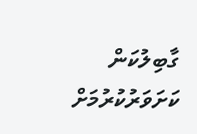ގާބިލުކަން ކަށަވަރުކުރުމަށް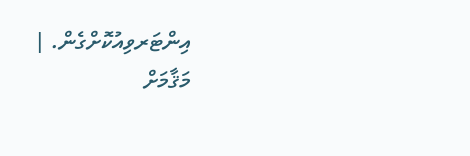އިންޓަރވިއުކޮށްގެން. |
މަޤާމަށް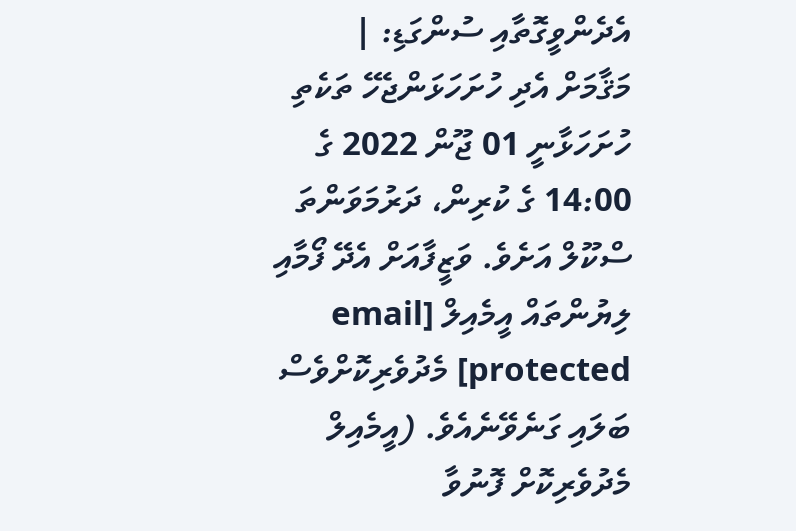އެދެންވީގޮތާއި ސުންގަޑި: |
މަޤާމަށް އެދި ހުށަހަޅަންޖެހޭ ތަކެތި ހުށަހަޅާނީ 01 ޖޫން 2022 ގެ 14:00 ގެ ކުރިން، ދަރުމަވަންތަ ސްކޫލް އަށެވެ. ވަޒީފާއަށް އެދޭ ފޯމާއި ލިޔުންތައް އީމެއިލް [email protected] މެދުވެރިކޮށްވެސް ބަލައި ގަނެވޭނެއެވެ. (އީމެއިލް މެދުވެރިކޮށް ފޮނުވާ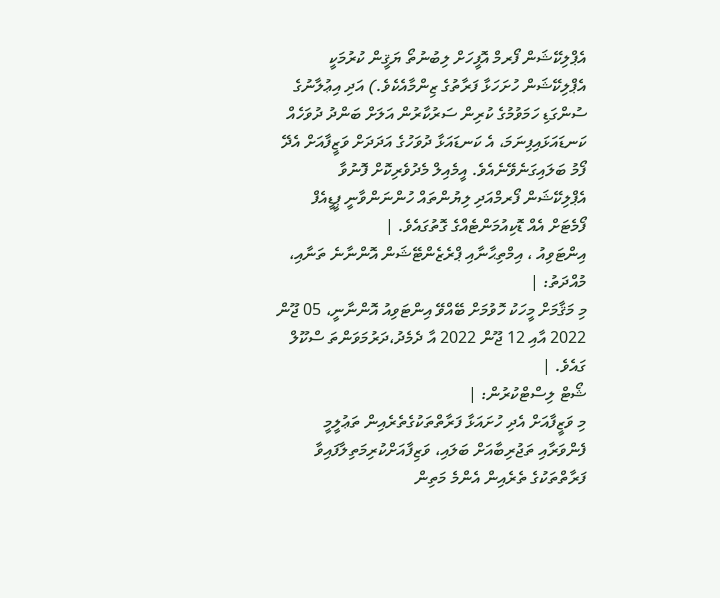އެޕްލިކޭޝަން ފޯރމް އޮފީހަށް ލިބުނުތޯ ޔަޤީން ކުރުމަކީ އެޕްލިކޭޝަން ހުށަހަޅާ ފަރާތުގެ ޒިންމާއެކެވެ.) އަދި އިޢުލާނުގެ ސުންގަޑި ހަމަވުމުގެ ކުރިން ސަރުކާރުން އަލަށް ބަންދު ދުވަހެއް ކަނޑައަޅައިފިނަމަ، އެ ކަނޑައަޅާ ދުވަހުގެ އަދަދަށް ވަޒީފާއަށް އެދޭ ފޯމު ބަލައިގަނެވޭނެއެވެ. އީމެއިލް މެދުވެރިކޮށް ފޮނުވާ އެޕްލިކޭޝަން ފޯރމްއަދި ލިޔުންތައް ހުންނަންވާނީ ޕީޑީއެފް ފޯމެޓަށް އެއް ޑޮކިއުމަންޓެއްގެ ގޮތުގައެވެ. |
އިންޓަވިއު ، އިމްތިޙާނާއި ޕްރެޒެންޓޭޝަން އޮންނާނެ ތަނާއި، މުއްދަތު: |
މި މަޤާމަށް މީހަކު ހޮވުމަށް ބޭއްވޭ އިންޓަވިއު އޮންނާނީ، 05 ޖޫން 2022 އާއި 12 ޖޫން 2022 އާ ދެމެދު،ދަރުމަވަންތަ ސްކޫލް ގައެވެ. |
ޝޯޓް ލިސްޓްކުރުން: |
މި ވަޒީފާއަށް އެދި ހުށައަޅާ ފަރާތްތަކުގެތެރެއިން ތަޢުލީމީ ފެންވަރާއި ތަޖުރިބާއަށް ބަލައި، ވަޒިފާއަށްކުރިމަތިލާފައިވާ ފަރާތްތަކުގެ ތެރެއިން އެންމެ މަތިން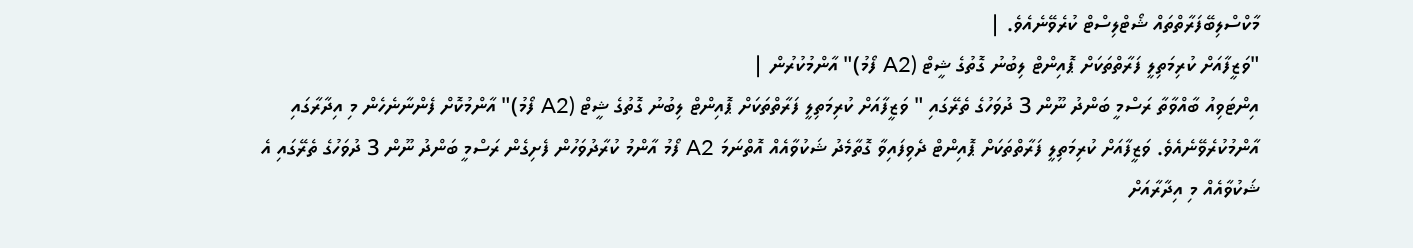މާކްސްލިބޭފަރާތްތައް ޝޯޓްލިސްޓް ކުރެވޭނެއެވެ. |
"ވަޒީފާއަށް ކުރިމަތިލީ ފަރާތްތަކަށް ޕޮއިންޓް ލިބުނު ގޮތުގެ ޝީޓް (A2 ފޯމު)" އާންމުކުރުން |
އިންޓަވިއު ބާއްވާތާ ރަސްމީ ބަންދު ނޫން 3 ދުވަހުގެ ތެރޭގައި " ވަޒީފާއަށް ކުރިމަތިލީ ފަރާތްތަކަށް ޕޮއިންޓް ލިބުނު ގޮތުގެ ޝީޓް (A2 ފޯމު)" އާންމުކޮށް ފެންނާނެހެން މި އިދާރާގައި އާންމުކުރެވޭނެއެވެ. ވަޒީފާއަށް ކުރިމަތިލީ ފަރާތްތަކަށް ޕޮއިންޓް ދެވިފައިވާ ގޮތާމެދު ޝަކުވާއެއް އޮތްނަމަ A2 ފޯމު އާންމު ކުރާދުވަހުން ފެށިގެން ރަސްމީ ބަންދު ނޫން 3 ދުވަހުގެ ތެރޭގައި އެ ޝަކުވާއެއް މި އިދާރާއަށް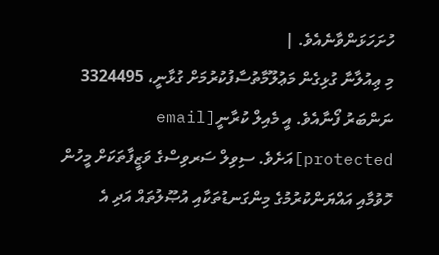ހުށަހަޅަންވާނެއެވެ. |
މި ޢިއުލާނާ ގުޅިގެން މަޢުލޫމާތުސާފުކުރުމަށް ގުޅާނީ، 3324495 ނަންބަރު ފޯނާއެވެ. އީ މެއިލް ކުރާނީ[email protected]އަށެވެ. ސިވިލް ސަރވިސްގެ ވަޒީފާތަކަށް މީހުން ހޮވުމާއި އައްޔަންކުރުމުގެ މިންގަނޑުތަކާއި އުޞޫލުތައް އަދި އެ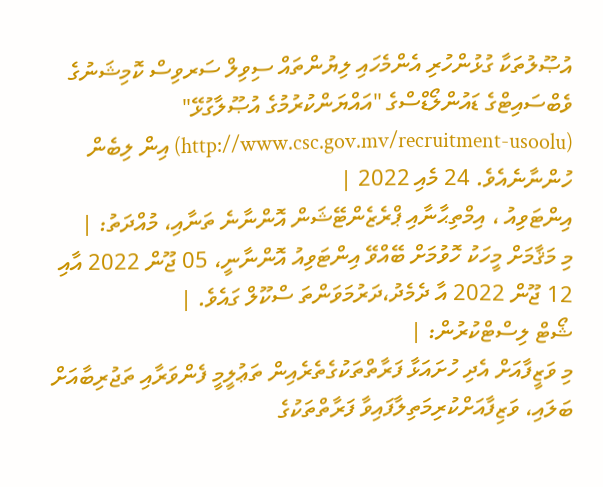އުޞޫލުތަކާ ގުޅުންހުރި އެންމެހައި ލިޔުންތައް ސިވިލް ސަރވިސް ކޮމިޝަނުގެ ވެބްސައިޓްގެ ޑައުންލޯޑްސްގެ "އައްޔަންކުރުމުގެ އުޞޫލާގުޅޭ" (http://www.csc.gov.mv/recruitment-usoolu) އިން ލިބެން ހުންނާނެއެވެ. 24 މެއި 2022 |
އިންޓަވިއު ، އިމްތިޙާނާއި ޕްރެޒެންޓޭޝަން އޮންނާނެ ތަނާއި، މުއްދަތު: |
މި މަޤާމަށް މީހަކު ހޮވުމަށް ބޭއްވޭ އިންޓަވިއު އޮންނާނީ، 05 ޖޫން 2022 އާއި 12 ޖޫން 2022 އާ ދެމެދު،ދަރުމަވަންތަ ސްކޫލް ގައެވެ. |
ޝޯޓް ލިސްޓްކުރުން: |
މި ވަޒީފާއަށް އެދި ހުށައަޅާ ފަރާތްތަކުގެތެރެއިން ތަޢުލީމީ ފެންވަރާއި ތަޖުރިބާއަށް ބަލައި، ވަޒިފާއަށްކުރިމަތިލާފައިވާ ފަރާތްތަކުގެ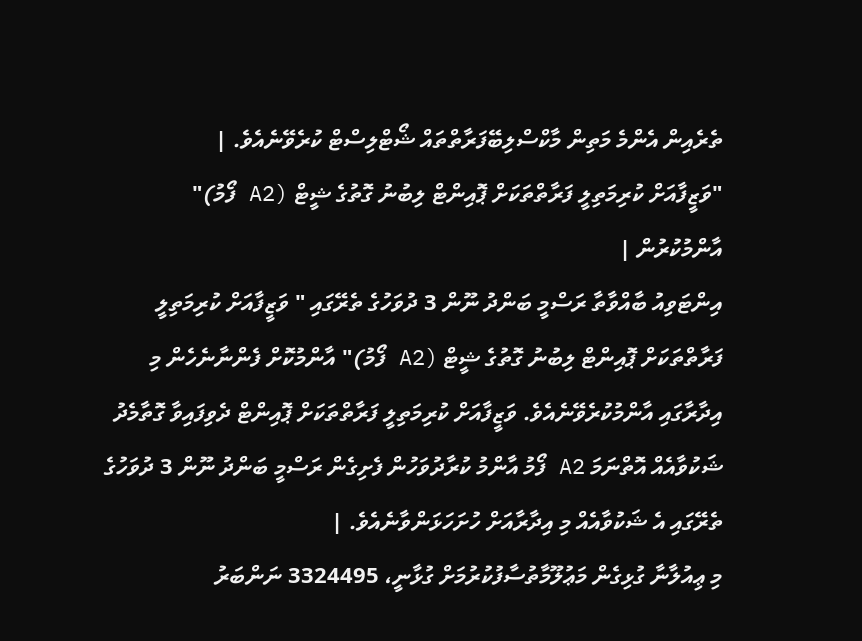ތެރެއިން އެންމެ މަތިން މާކްސްލިބޭފަރާތްތައް ޝޯޓްލިސްޓް ކުރެވޭނެއެވެ. |
"ވަޒީފާއަށް ކުރިމަތިލީ ފަރާތްތަކަށް ޕޮއިންޓް ލިބުނު ގޮތުގެ ޝީޓް (A2 ފޯމު)" އާންމުކުރުން |
އިންޓަވިއު ބާއްވާތާ ރަސްމީ ބަންދު ނޫން 3 ދުވަހުގެ ތެރޭގައި " ވަޒީފާއަށް ކުރިމަތިލީ ފަރާތްތަކަށް ޕޮއިންޓް ލިބުނު ގޮތުގެ ޝީޓް (A2 ފޯމު)" އާންމުކޮށް ފެންނާނެހެން މި އިދާރާގައި އާންމުކުރެވޭނެއެވެ. ވަޒީފާއަށް ކުރިމަތިލީ ފަރާތްތަކަށް ޕޮއިންޓް ދެވިފައިވާ ގޮތާމެދު ޝަކުވާއެއް އޮތްނަމަ A2 ފޯމު އާންމު ކުރާދުވަހުން ފެށިގެން ރަސްމީ ބަންދު ނޫން 3 ދުވަހުގެ ތެރޭގައި އެ ޝަކުވާއެއް މި އިދާރާއަށް ހުށަހަޅަންވާނެއެވެ. |
މި ޢިއުލާނާ ގުޅިގެން މަޢުލޫމާތުސާފުކުރުމަށް ގުޅާނީ، 3324495 ނަންބަރު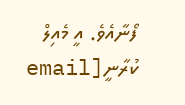ފޯނާއެވެ. އީ މެއިލް ކުރާނީ[email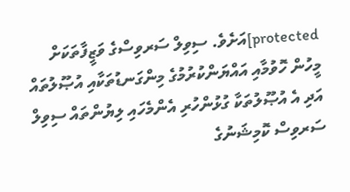protected]އަށެވެ. ސިވިލް ސަރވިސްގެ ވަޒީފާތަކަށް މީހުން ހޮވުމާއި އައްޔަންކުރުމުގެ މިންގަނޑުތަކާއި އުޞޫލުތައް އަދި އެ އުޞޫލުތަކާ ގުޅުންހުރި އެންމެހައި ލިޔުންތައް ސިވިލް ސަރވިސް ކޮމިޝަނުގެ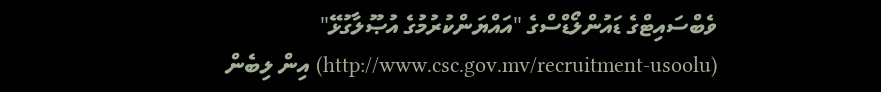ވެބްސައިޓްގެ ޑައުންލޯޑްސްގެ "އައްޔަންކުރުމުގެ އުޞޫލާގުޅޭ" (http://www.csc.gov.mv/recruitment-usoolu) އިން ލިބެން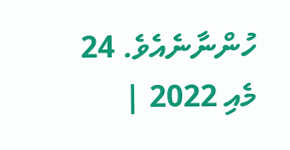ހުންނާނެއެވެ. 24 މެއި 2022 |